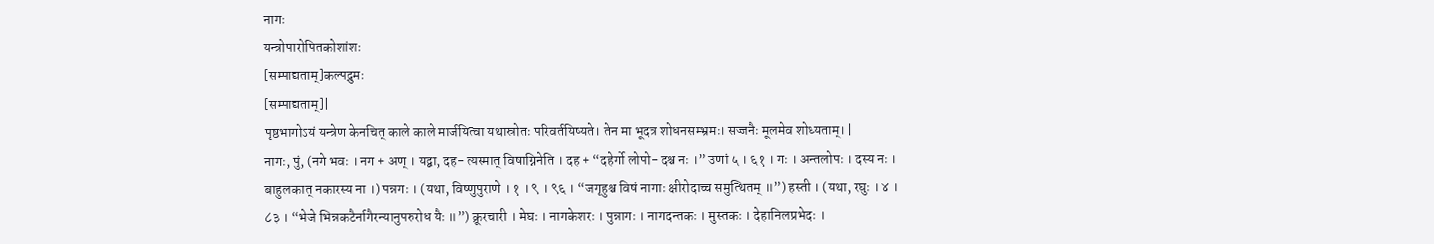नागः
यन्त्रोपारोपितकोशांशः
[सम्पाद्यताम्]कल्पद्रुमः
[सम्पाद्यताम्]|
पृष्ठभागोऽयं यन्त्रेण केनचित् काले काले मार्जयित्वा यथास्रोतः परिवर्तयिष्यते। तेन मा भूदत्र शोधनसम्भ्रमः। सज्जनैः मूलमेव शोध्यताम्। |
नागः, पुं, (नगे भवः । नग + अण् । यद्बा, दह- त्यस्मात् विषाग्निनेति । दह + “दहेर्गो लोपो- दश्च नः ।” उणां ५ । ६१ । गः । अन्तलोपः । दस्य नः । बाहुलकात् नकारस्य ना ।) पन्नगः । (यथा, विष्णुपुराणे । १ । ९ । ९६ । “जगृहुश्च विषं नागाः क्षीरोदाच्च समुत्थितम् ॥”) हस्ती । (यथा, रघुः । ४ । ८३ । “भेजे भिन्नकटैर्नागैरन्यानुपरुरोध यैः ॥”) क्रूरचारी । मेघः । नागकेशरः । पुन्नागः । नागदन्तकः । मुस्तकः । देहानिलप्रभेदः ।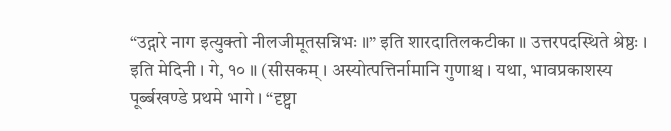“उद्गारे नाग इत्युक्तो नीलजीमूतसन्निभः ॥” इति शारदातिलकटीका ॥ उत्तरपदस्थिते श्रेष्ठः । इति मेदिनी । गे, १० ॥ (सीसकम् । अस्योत्पत्तिर्नामानि गुणाश्च । यथा, भावप्रकाशस्य पूर्ब्बखण्डे प्रथमे भागे । “दृष्ट्वा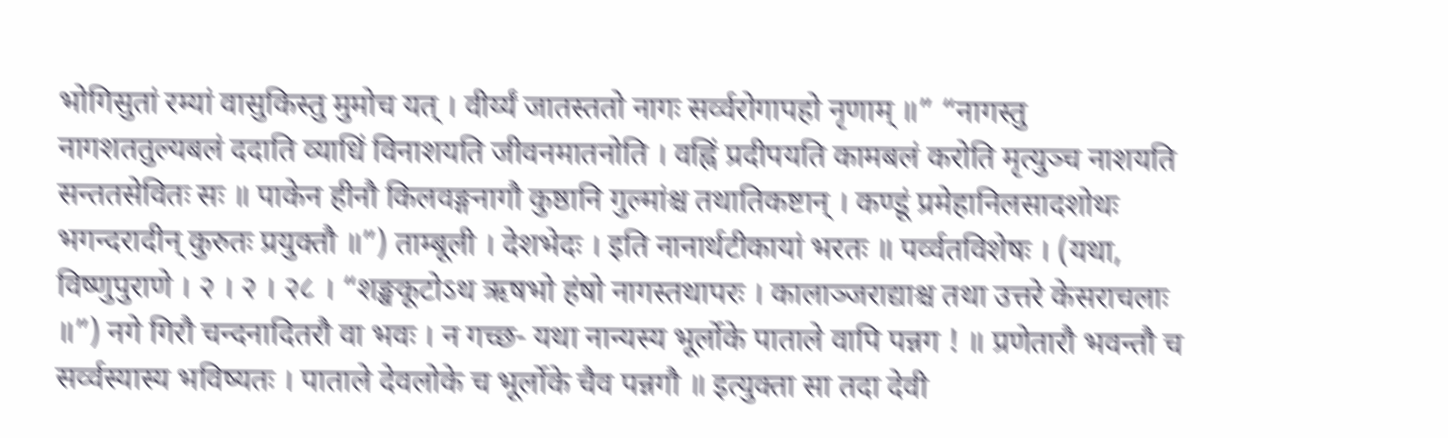भोगिसुतां रम्यां वासुकिस्तु मुमोच यत् । वीर्य्यं जातस्ततो नागः सर्व्वरोगापहो नृणाम् ॥” “नागस्तु नागशततुल्यबलं ददाति व्याधिं विनाशयति जीवनमातनोति । वह्निं प्रदीपयति कामबलं करोति मृत्युञ्च नाशयति सन्ततसेवितः सः ॥ पाकेन हीनौ किलवङ्गनागौ कुष्ठानि गुल्मांश्च तथातिकष्टान् । कण्डूं प्रमेहानिलसादशोथः भगन्दरादीन् कुरुतः प्रयुक्तौ ॥”) ताम्बूली । देशभेदः । इति नानार्थटीकायां भरतः ॥ पर्व्वतविशेषः । (यथा, विष्णुपुराणे । २ । २ । २८ । “शङ्खकूटोऽथ ऋषभो हंषो नागस्तथापरः । कालाञ्जराद्याश्च तथा उत्तरे केसराचलाः ॥”) नगे गिरौ चन्दनादितरौ वा भवः । न गच्छ- यथा नान्यस्य भूर्लोके पाताले वापि पन्नग ! ॥ प्रणेतारौ भवन्तौ च सर्व्वस्यास्य भविष्यतः । पाताले देवलोके च भूर्लोके चैव पन्नगौ ॥ इत्युक्ता सा तदा देवी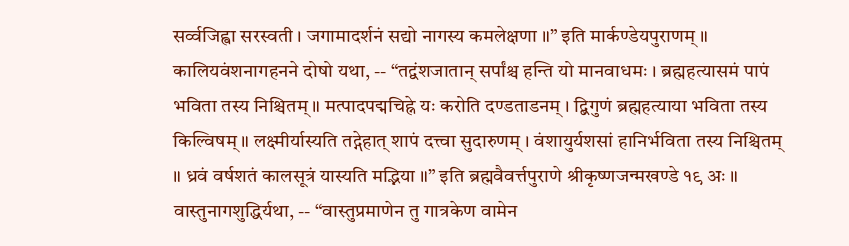सर्व्वजिह्वा सरस्वती । जगामादर्शनं सद्यो नागस्य कमलेक्षणा ॥” इति मार्कण्डेयपुराणम् ॥ कालियवंशनागहनने दोषो यथा, -- “तद्वंशजातान् सर्पांश्च हन्ति यो मानवाधमः । ब्रह्महत्यासमं पापं भविता तस्य निश्चितम् ॥ मत्पादपद्मचिह्ने यः करोति दण्डताडनम् । द्बिगुणं ब्रह्महत्याया भविता तस्य किल्विषम् ॥ लक्ष्मीर्यास्यति तद्गेहात् शापं दत्त्वा सुदारुणम् । वंशायुर्यशसां हानिर्भविता तस्य निश्चितम् ॥ ध्रवं वर्षशतं कालसूत्रं यास्यति मद्भिया ॥” इति ब्रह्मवैवर्त्तपुराणे श्रीकृष्णजन्मखण्डे १९ अः ॥ वास्तुनागशुद्धिर्यथा, -- “वास्तुप्रमाणेन तु गात्रकेण वामेन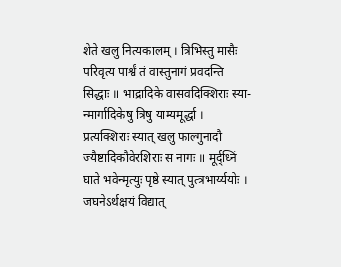शेते खलु नित्यकालम् । त्रिभिस्तु मासैः परिवृत्य पार्श्वं तं वास्तुनागं प्रवदन्ति सिद्धाः ॥ भाद्रादिके वासवदिक्शिराः स्या- न्मार्गादिकेषु त्रिषु याम्यमूर्द्धा । प्रत्यक्शिराः स्यात् खलु फाल्गुनादौ ज्यैष्टादिकौवेरशिराः स नागः ॥ मूर्द्ध्निं घाते भवेन्मृत्युः पृष्ठे स्यात् पुत्त्रभार्य्ययोः । जघनेऽर्थक्षयं विद्यात्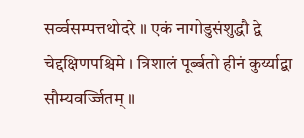सर्व्वसम्पत्तथोदरे ॥ एकं नागोडुसंशुद्धौ द्वे चेद्दक्षिणपश्चिमे । त्रिशालं पूर्ब्बतो हीनं कुर्य्याद्बा सौम्यवर्ज्जितम् ॥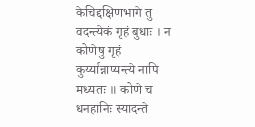केचिद्दक्षिणभागे तु वदन्त्येकं गृहं बुधाः । न कोणेषु गृहं कुर्य्यान्नाप्यन्त्ये नापि मध्यतः ॥ कोणे च धनहानिः स्यादन्ते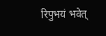रिपुभयं भवेत्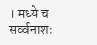। मध्ये च सर्व्वनाशः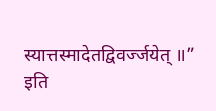स्यात्तस्मादेतद्विवर्ज्जयेत् ॥” इति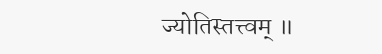ज्योतिस्तत्त्वम् ॥